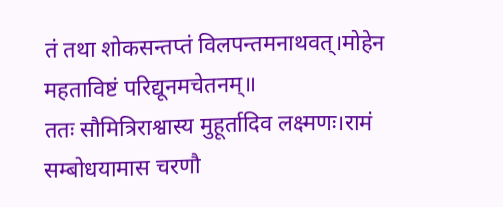तं तथा शोकसन्तप्तं विलपन्तमनाथवत्।मोहेन महताविष्टं परिद्यूनमचेतनम्॥
ततः सौमित्रिराश्वास्य मुहूर्तादिव लक्ष्मणः।रामं सम्बोधयामास चरणौ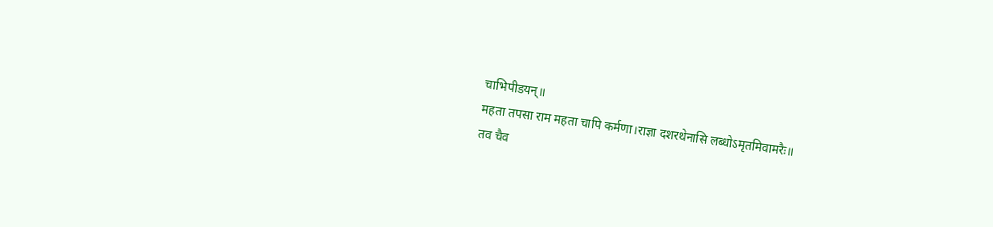चाभिपीडयन्॥
महता तपसा राम महता चापि कर्मणा।राज्ञा दशरथेनासि लब्धोऽमृतमिवामरैः॥
तव चैव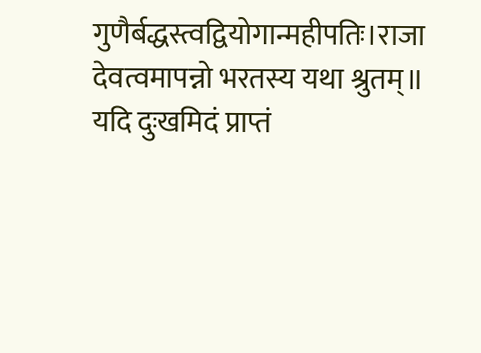गुणैर्बद्धस्त्वद्वियोगान्महीपतिः।राजा देवत्वमापन्नो भरतस्य यथा श्रुतम्॥
यदि दुःखमिदं प्राप्तं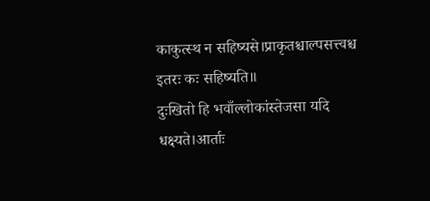काकुत्स्थ न सहिष्यसे।प्राकृतश्चाल्पसत्त्वश्च इतरः कः सहिष्यति॥
दुःखितो हि भवाँल्लोकांस्तेजसा यदि धक्ष्यते।आर्ताः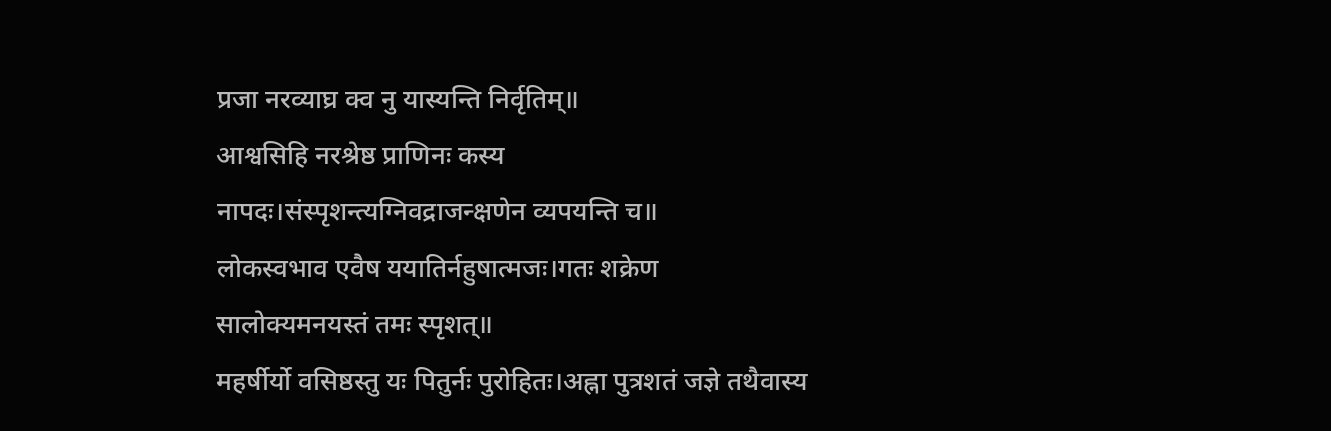प्रजा नरव्याघ्र क्व नु यास्यन्ति निर्वृतिम्॥
आश्वसिहि नरश्रेष्ठ प्राणिनः कस्य नापदः।संस्पृशन्त्यग्निवद्राजन्क्षणेन व्यपयन्ति च॥
लोकस्वभाव एवैष ययातिर्नहुषात्मजः।गतः शक्रेण सालोक्यमनयस्तं तमः स्पृशत्॥
महर्षीर्यो वसिष्ठस्तु यः पितुर्नः पुरोहितः।अह्ना पुत्रशतं जज्ञे तथैवास्य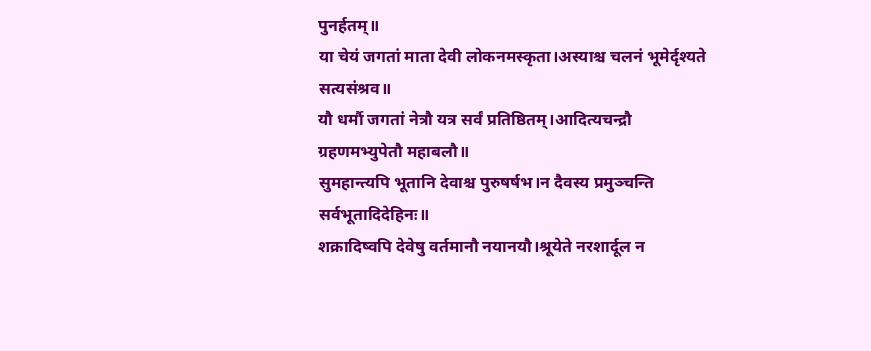पुनर्हतम्॥
या चेयं जगतां माता देवी लोकनमस्कृता।अस्याश्च चलनं भूमेर्दृश्यते सत्यसंश्रव॥
यौ धर्मौ जगतां नेत्रौ यत्र सर्वं प्रतिष्ठितम्।आदित्यचन्द्रौ ग्रहणमभ्युपेतौ महाबलौ॥
सुमहान्त्यपि भूतानि देवाश्च पुरुषर्षभ।न दैवस्य प्रमुञ्चन्ति सर्वभूतादिदेहिनः॥
शक्रादिष्वपि देवेषु वर्तमानौ नयानयौ।श्रूयेते नरशार्दूल न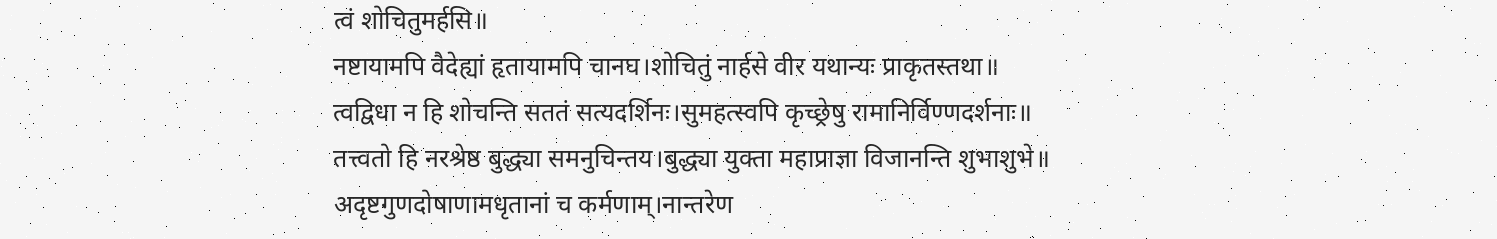त्वं शोचितुमर्हसि॥
नष्टायामपि वैदेह्यां हृतायामपि चानघ।शोचितुं नार्हसे वीर यथान्यः प्राकृतस्तथा॥
त्वद्विधा न हि शोचन्ति सततं सत्यदर्शिनः।सुमहत्स्वपि कृच्छ्रेषु रामानिर्विण्णदर्शनाः॥
तत्त्वतो हि नरश्रेष्ठ बुद्ध्या समनुचिन्तय।बुद्ध्या युक्ता महाप्राज्ञा विजानन्ति शुभाशुभे॥
अदृष्टगुणदोषाणामधृतानां च कर्मणाम्।नान्तरेण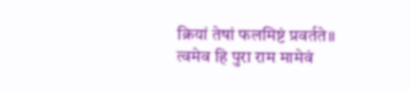क्रियां तेषां फलमिष्टं प्रवर्तते॥
त्वमेव हि पुरा राम मामेवं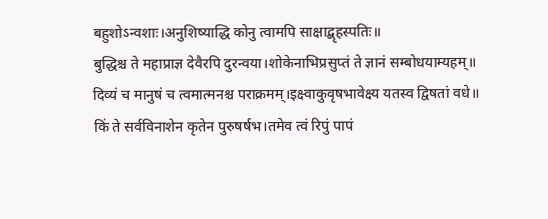बहुशोऽन्वशाः।अनुशिष्याद्धि कोनु त्वामपि साक्षाद्बृहस्पतिः॥
बुद्धिश्च ते महाप्राज्ञ देवैरपि दुरन्वया।शोकेनाभिप्रसुप्तं ते ज्ञानं सम्बोधयाम्यहम्॥
दिव्यं च मानुषं च त्वमात्मनश्च पराक्रमम्।इक्ष्वाकुवृषभावेक्ष्य यतस्व द्विषतां वधे॥
किं ते सर्वविनाशेन कृतेन पुरुषर्षभ।तमेव त्वं रिपुं पापं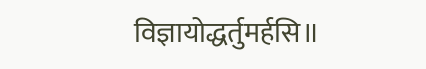विज्ञायोद्धर्तुमर्हसि॥